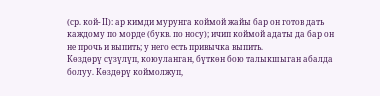(ср. кой- II): ар кимди мурунга коймой жайы бар он готов дать каждому по морде (букв. по носу); ичип коймой адаты да бар он не прочь и выпить; у него есть привычка выпить.
Көздөрү сүзүлүп, коюуланган, бүткөн бою талыкшыган абалда болуу. Көздөрү коймолжуп,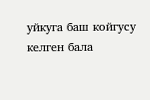уйкуга баш койгусу келген бала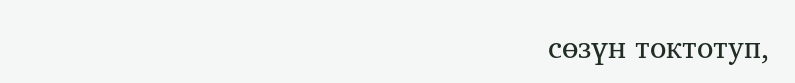сөзүн токтотуп,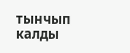тынчып калды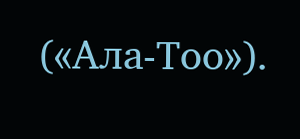(«Ала-Тоо»).